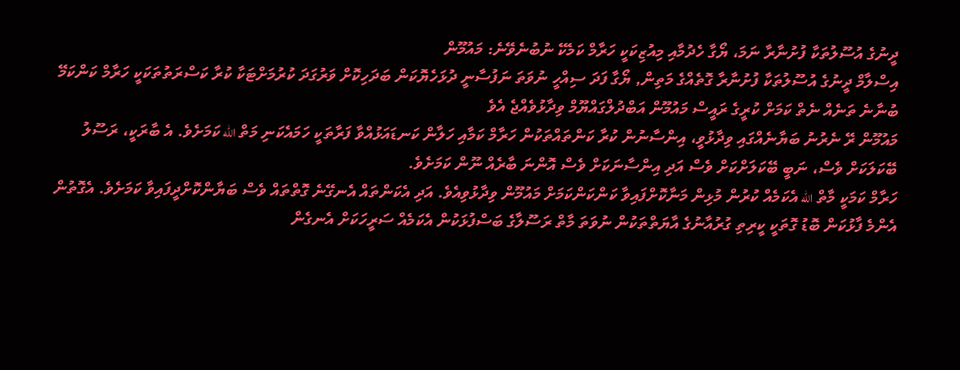ދީނުގެ އުސޫލުތަކާ ފުށުނާރާ ނަމަ، ޔޯގާ ހެދުމާއި މިއުޒިކަކީ ހަރާމް ކަމެކޭ ނުބުނެވޭނެ: މައުމޫން
އިސްލާމް ދީނުގެ އުސޫލުތަކާ ފުށުނާރާ ގޮތެއްގެ މަތިން, ޔޯގާ ފަދަ ސިއްހީ ނުވަތަ ނަފުސާނީ ދުޅަހެޔޮކަން ބަދަހިކޮށް ވަރުގަދަ ކުރުމަށްޓަކާ ކުރާ ކަސްރަތުތަކަކީ ހަރާމް ކަންކަމޭ ބުނާނެ ތަނެއް ނެތް ކަމަށް ކުރީގެ ރައީސް މައުމޫން އަބްދުލްގައްޔޫމް ވިދާޅުވެއްޖެ އެވެ
މައުމޫން ރޭ ނެރުނު ބަޔާނެއްގައި ވިދާޅުވީ، އިންސާނުން ކުރާ ކަންތައްތަކުން ހަރާމް ކަމާއި ހަލާން ކަނޑައަޅުއްވާ ފަރާތަކީ ހަމައެކަނި މަތް الله ކަމަށެވެ. އެ ބާރަކީ، ރަސޫލު ބޭކަލަކަށް ވެސް، ނަބީ ބޭކަލަށްކަށް ވެސް އަދި އިންސާނަކަށް ވެސް އޮންނަ ބާރެއް ނޫން ކަމަށެވެ.
ހަރާމް ކަމަކީ މާތް الله އެކަމެއް ކުރުން މުޅިން މަނާކޮށްފައިވާ ކަންކަންކަމަށް މައުމޫން ވިދާޅުވިއެވެ. އަދި އެކަންތައް އެނގޭނެ ގޮތްތައް ވެސް ބަޔާންކޮށްދީފައިވާ ކަމަށެވެ. އެގޮތުން އެންމެ ފާޅުކަން ބޮޑު ގޮތަކީ ކީރިތި ގުރުއާނުގެ އާޔަތްތަކުން ނުވަތަ މާތް ރަސޫލާގެ ބަސްފުޅަކުން އެކަމެއް ސަރީހަކަށް އެނގެން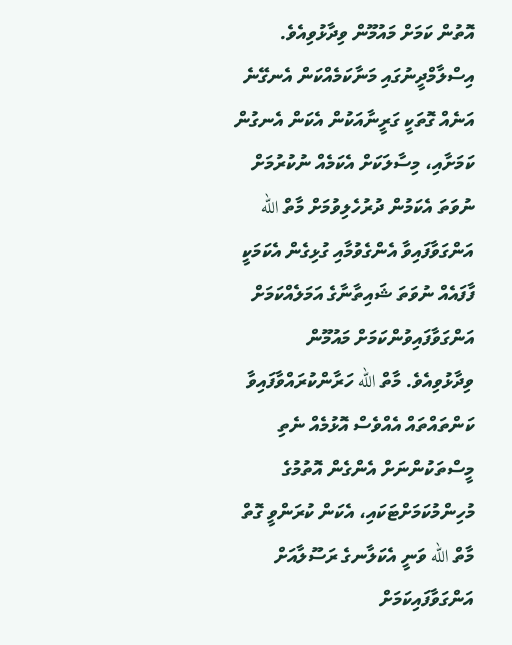އޮތުން ކަމަށް މައުމޫން ވިދާޅުވިއެވެ.
އިސްލާމްދީނުގައި މަނާކަމެއްކަން އެނގޭނެ އަނެއް ގޮތަކީ ގަރީނާއަކުން އެކަން އެނގުން ކަމަށާއި، މިސާލަކަށް އެކަމެއް ނުކުރުމަށް ނުވަތަ އެކަމުން ދުރުހެލިވުމަށް މާތް الله އަންގަވާފައިވާ އެންގެވުމާއި ގުޅިގެން އެކަމަކީ ފާފައެއް ނުވަތަ ޝައިތާނާގެ އަމަލެއްކަމަށް އަންގަވާފައިވުންކަމަށް މައުމޫން ވިދާޅުވިއެވެ. މާތް الله ހަރާންކުރައްވާފައިވާ ކަންތައްތައް އެއްވެސް އޮޅުމެއް ނެތި މީސްތަކުންނަށް އެންގެން އޮތުމުގެ މުހިންމުކަމަށްޓަކައި، އެކަން ކުރަންވީ ގޮތް މާތް الله ވަނީ އެކަލާނގެ ރަސޫލާއަށް އަންގަވާފައިކަމަށް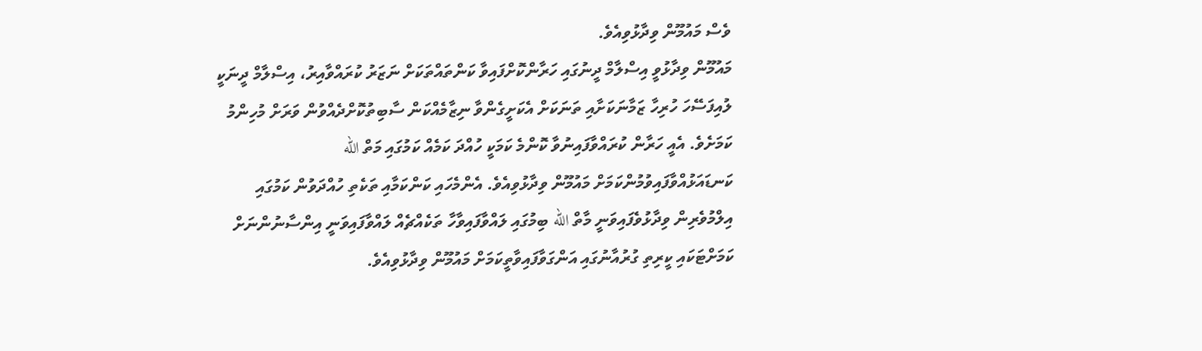ވެސް މައުމޫން ވިދާޅުވިއެވެ.
މައުމޫން ވިދާޅުވީ އިސްލާމް ދީނުގައި ހަރާންކޮށްފައިވާ ކަންތައްތަކަށް ނަޒަރު ކުރައްވާއިރު، އިސްލާމް ދީނަކީ ލުއިފަސޭހަ ހުރިހާ ޒަމާނަކަށާއި ތަނަކަށް އެކަށީގެންވާ ނިޒާމެއްކަން ސާބިތުކޮށްދެއްވުން ވަރަށް މުހިންމު ކަމަށެވެ. އެއީ ހަރާން ކުރައްވާފައިނުވާ ކޮންމެ ކަމަކީ ހުއްދަ ކަމެއް ކަމުގައި މަތް الله ކަނޑައަޅުއްވާފައިވުމުންކަމަށް މައުމޫން ވިދާޅުވިއެވެ. އެންމެހައި ކަންކަމާއި ތަކެތި ހުއްދަވުން ކަމުގައި އިލްމުވެރިން ވިދާޅުވެފައިވަނީ މާތް الله ބިމުގައި ލައްވާފައިވާހާ ތަކެއްޗެއް ލައްވާފައިވަނީ އިންސާނުންނަށް ކަމަށްޓަކައި ކީރިތި ގުރުއާނުގައި އަންގަވާފައިވާތީކަމަށް މައުމޫން ވިދާޅުވިއެވެ.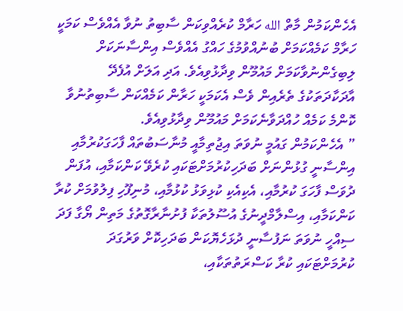އެހެންކަމުން މާތް الله ހަރާމް ކުރެއްވިކަން ސާބިތު ނުވާ އެއްވެސް ކަމަކީ ހަރާމް ކަމެއްކަމަށް ބުނުއްވުމުގެ ހައްގު އެއްވެސް އިންސާނަކަށް ލިބިގެންނުވާކަމަށް މައުމޫން ވިދާޅުވިއެވެ. އަދި އަލަށް އުފެދޭ އާދަކާދަތަކުގެ ތެރެއިން ވެސް އެކަމަކީ ހަރާން ކަމެއްކަން ސާބިތުނުވާ ކޮންމެ ކަމެއް ހުއްދަވާނެކަމަށް މައުމޫން ވިދާޅުވިއެވެ.
” އެހެންކަމުން ގައުމީ ނުވަތަ އިޖުތިމާއީ މުނާސަބުތައް ފާހަގަކުރުމާއި އިންސާނީ ގުޅުންނަށް ބަދަހިކުރުމަށްޓަކައި ކުރެވޭ ކަންކަމާއި، އުފަން ދުވަސް ފާހަގަ ކުރުމާއި، އެކިއެކި ކުޅިވަޅު ކުޅުމާއި، މުނިފޫހި ފިލުވުމަށް ކުރާ ކަންކަމާއި، އިސްލާމްދީނުގެ އުސޫލުތަކާ ފުށުނާރާގޮތުގެ މަތިން ޔޯގާ ފަދަ ސިއްހީ ނުވަތަ ނަފުސާނީ ދުޅަހެޔޮކަން ބަދަހިކޮށް ވަރުގަދަ ކުރުމަށްޓަކައި ކުރާ ކަސްރަތުތަކާއި،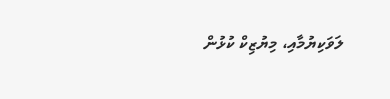ލަވަކިޔުމާއި، މިޔުޒިކް ކުޅުން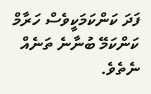ފަދަ ކަންކަމަކީވެސް ހަރާމް ކަންކަމޭ ބުނާނެ ތަނެއް ނެތެވެ.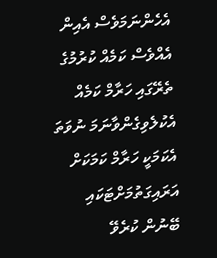އެހެންނަމަވެސް އެއިން އެއްވެސް ކަމެއް ކުރުމުގެ ތެރޭގައި ހަރާމް ކަމެއް އެކުލެވިގެންވާނަމަ ނުވަތަ އެކަމަކީ ހަރާމް ކަމަކަށް އަރައިގަތުމަށްޓަކައި ބޭނުން ކުރެވޭ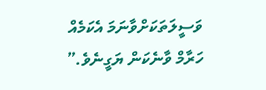ވަސީލަތަކަށްވާނަމަ އެކަމެއް ހަރާމް ވާނެކަން ޔަގީނެވެ.”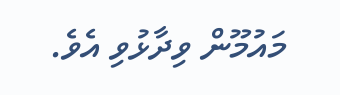މައުމޫން ވިދާޅުވި އެވެ.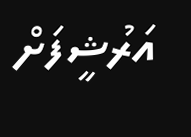އަރުޝީފަށް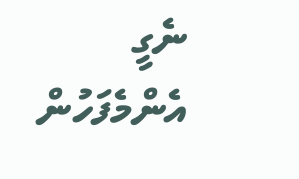ނެގީ
އެންމެފަހުން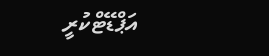އަޕްޑޭޓްކުރީ